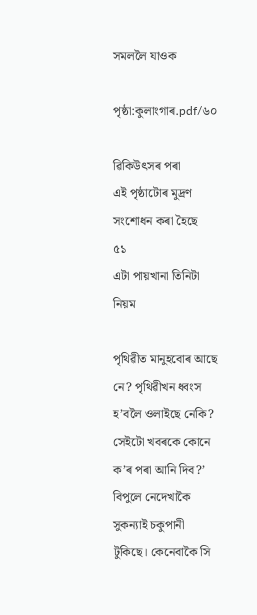সমললৈ যাওক

পৃষ্ঠা:কুলাংগাৰ.pdf/৬০

ৱিকিউৎসৰ পৰা
এই পৃষ্ঠাটোৰ মুদ্ৰণ সংশোধন কৰা হৈছে
৫১
এটা পায়খানা তিনিটা নিয়ম

পৃথিৱীত মানুহবোৰ আছে নে? পৃথিৱীখন ধ্বংস হ’বলৈ ওলাইছে নেকি? সেইটো খবৰকে কোনে ক’ৰ পৰা আনি দিব?’ বিপুলে নেদেখাকৈ সুকন্যাই চকুপানী টুকিছে। কেনেবাকৈ সি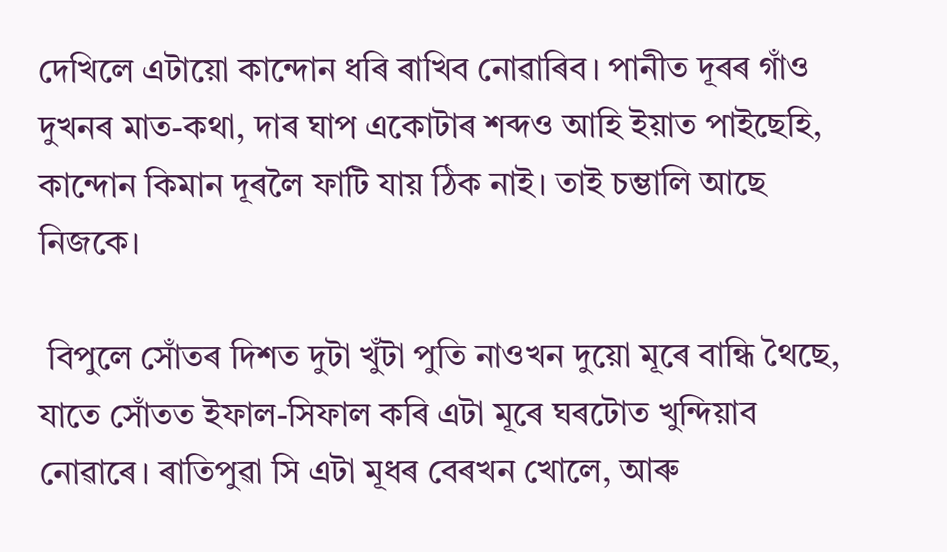দেখিলে এটায়ো কান্দোন ধৰি ৰাখিব নোৱাৰিব। পানীত দূৰৰ গাঁও দুখনৰ মাত-কথা, দাৰ ঘাপ একোটাৰ শব্দও আহি ইয়াত পাইছেহি, কান্দোন কিমান দূৰলৈ ফাটি যায় ঠিক নাই। তাই চম্ভালি আছে নিজকে।

 বিপুলে সোঁতৰ দিশত দুটা খুঁটা পুতি নাওখন দুয়ো মূৰে বান্ধি থৈছে, যাতে সোঁতত ইফাল-সিফাল কৰি এটা মূৰে ঘৰটোত খুন্দিয়াব নোৱাৰে। ৰাতিপুৱা সি এটা মূধৰ বেৰখন খোলে, আৰু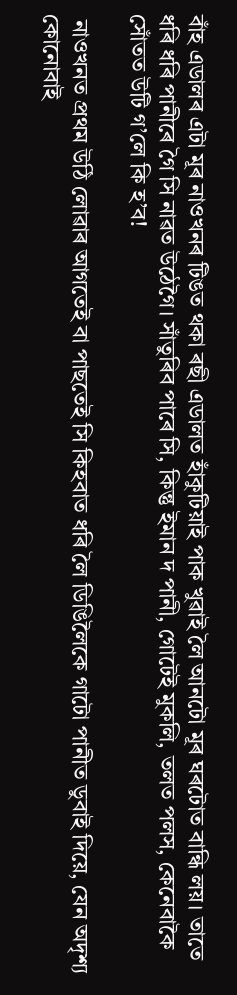বাঁহ এডালৰ এটা মূৰ নাওখনৰ টিঙত থকা ৰছী এডালত হাঁকুটিয়াই পাক খুৱাই লৈ আনটো মূৰ ঘৰটোত বান্ধি লয়। তাতে ধৰি ধৰি পানীৰে গৈ সি নাৱত উঠেগৈ। সাঁতুৰিব পাৰে সি, কিন্তু ইমান দ পানী, গোটেই মুকলি, তলত পলস, কেনেবাকৈ সোঁতত উটি গ’লে কি হ’ব!

 নাওখনত প্ৰথম উঠি লোৱাৰ আগতেই বা পাছতেই সি কিহবাত ধৰি লৈ ডিঙিলৈকে গাটো পানীত ডুবাই দিয়ে, যেন অদৃশ্য কোনোবাই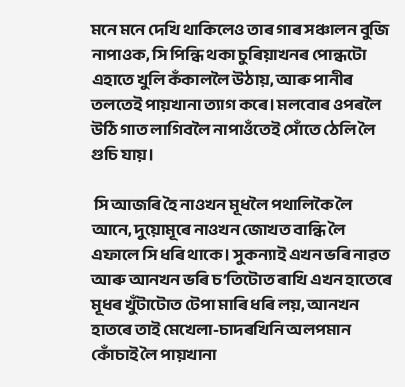মনে মনে দেখি থাকিলেও তাৰ গাৰ সঞ্চালন বুজি নাপাওক, সি পিন্ধি থকা চুৰিয়াখনৰ পোন্ধটো এহাতে খুলি কঁকাললৈ উঠায়, আৰু পানীৰ তলতেই পায়খানা ত্যাগ কৰে। মলবোৰ ওপৰলৈ উঠি গাত লাগিবলৈ নাপাওঁতেই সোঁতে ঠেলি লৈ গুচি যায়।

 সি আজৰি হৈ নাওখন মূধলৈ পথালিকৈ লৈ আনে, দুয়োমূৰে নাওখন জোখত বান্ধি লৈ এফালে সি ধৰি থাকে। সুকন্যাই এখন ভৰি নাৱত আৰু আনখন ভৰি চ’তিটোত ৰাখি এখন হাতেৰে মূধৰ খুঁটাটোত টেপা মাৰি ধৰি লয়, আনখন হাতৰে তাই মেখেলা-চাদৰখিনি অলপমান কোঁচাই লৈ পায়খানা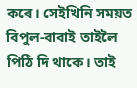কৰে। সেইখিনি সময়ত বিপুল-বাবাই তাইলৈ পিঠি দি থাকে। তাই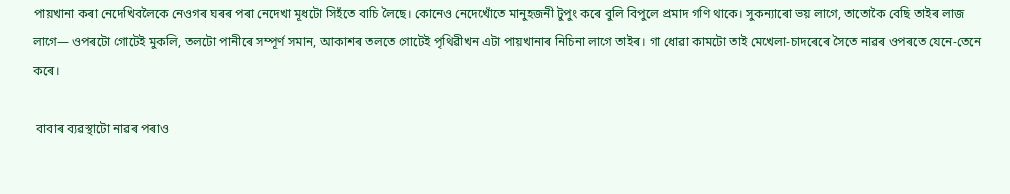পায়খানা কৰা নেদেখিবলৈকে নেওগৰ ঘৰৰ পৰা নেদেখা মূধটো সিহঁতে বাচি লৈছে। কোনেও নেদেখোঁতে মানুহজনী টুপুং কৰে বুলি বিপুলে প্ৰমাদ গণি থাকে। সুকন্যাৰো ভয় লাগে, তাতোকৈ বেছি তাইৰ লাজ লাগে— ওপৰটো গোটেই মুকলি, তলটো পানীৰে সম্পূৰ্ণ সমান, আকাশৰ তলতে গোটেই পৃথিৱীখন এটা পায়খানাৰ নিচিনা লাগে তাইৰ। গা ধোৱা কামটো তাই মেখেলা-চাদৰেৰে সৈতে নাৱৰ ওপৰতে যেনে-তেনে কৰে।

 বাবাৰ ব্যৱস্থাটো নাৱৰ পৰাও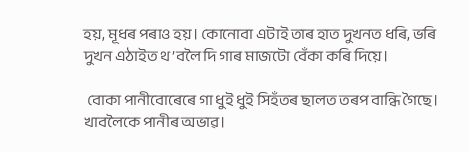হয়, মূধৰ পৰাও হয়। কোনোবা এটাই তাৰ হাত দুখনত ধৰি, ভৰি দুখন এঠাইত থ’বলৈ দি গাৰ মাজটো বেঁকা কৰি দিয়ে।

 বোকা পানীবোৰেৰে গা ধুই ধুই সিহঁতৰ ছালত তৰপ বান্ধি গৈছে। খাবলৈকে পানীৰ অভাৱ।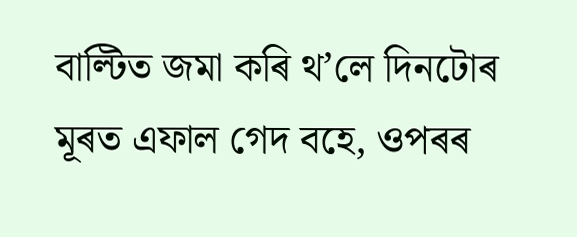বাল্টিত জমা কৰি থ’লে দিনটোৰ মূৰত এফাল গেদ বহে, ওপৰৰ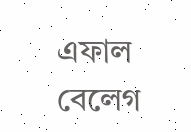এফাল বেলেগ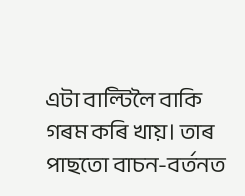এটা বাল্টিলৈ বাকি গৰম কৰি খায়। তাৰ পাছতো বাচন-বৰ্তনত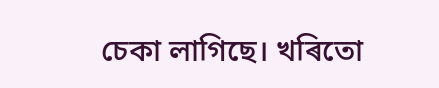চেকা লাগিছে। খৰিতো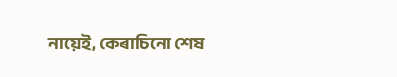নায়েই, কেৰাচিনো শেষ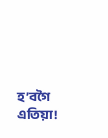হ’বগৈ এতিয়া!